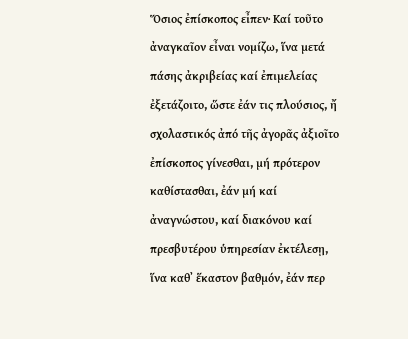Ὅσιος ἐπίσκοπος εἶπεν· Καί τοῦτο ἀναγκαῖον εἶναι νομίζω, ἵνα μετά πάσης ἀκριβείας καί ἐπιμελείας ἐξετάζοιτο, ὥστε ἐάν τις πλούσιος, ἤ σχολαστικός ἀπό τῆς ἀγορᾶς ἀξιοῖτο ἐπίσκοπος γίνεσθαι, μή πρότερον καθίστασθαι, ἐάν μή καί ἀναγνώστου, καί διακόνου καί πρεσβυτέρου ὑπηρεσίαν ἐκτέλεσῃ, ἵνα καθ᾽ ἕκαστον βαθμόν, ἐάν περ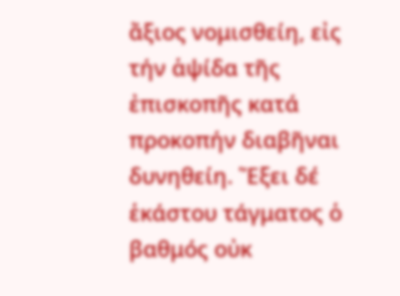ἄξιος νομισθείη, εἰς τήν ἁψίδα τῆς ἐπισκοπῆς κατά προκοπήν διαβῆναι δυνηθείη. Ἕξει δέ ἑκάστου τάγματος ὁ βαθμός οὐκ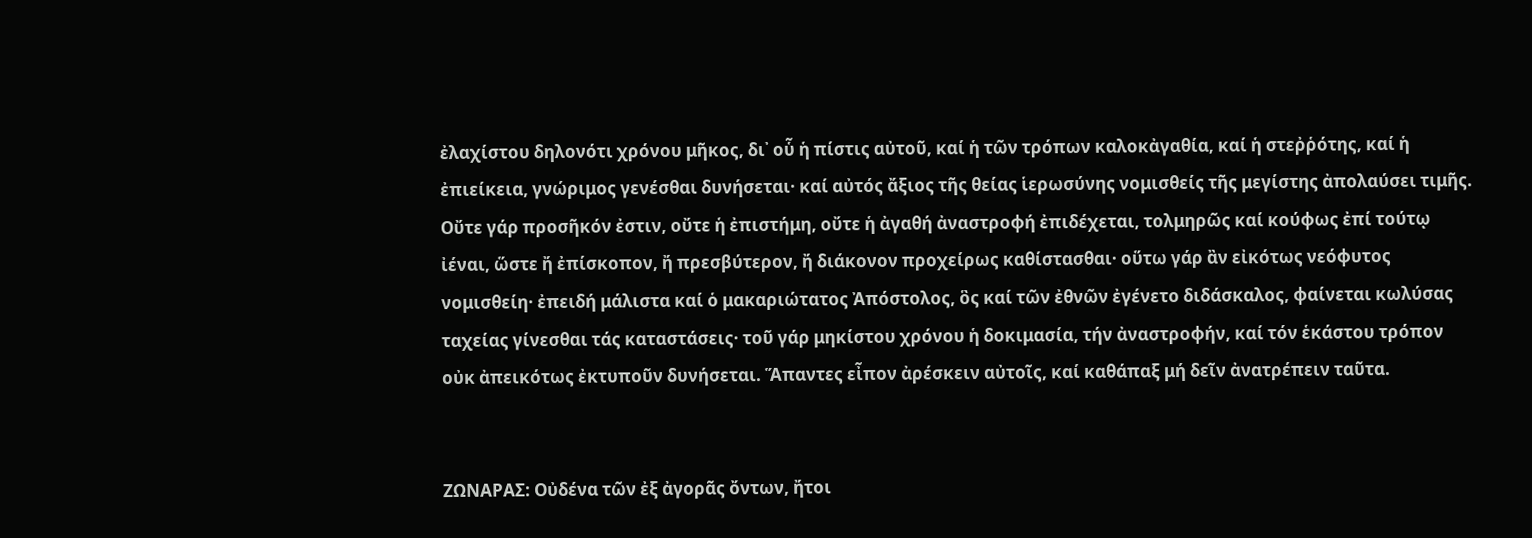ἐλαχίστου δηλονότι χρόνου μῆκος, δι᾽ οὗ ἡ πίστις αὐτοῦ, καί ἡ τῶν τρόπων καλοκἀγαθία, καί ἡ στεῤῥότης, καί ἡ ἐπιείκεια, γνώριμος γενέσθαι δυνήσεται· καί αὐτός ἄξιος τῆς θείας ἱερωσύνης νομισθείς τῆς μεγίστης ἀπολαύσει τιμῆς. Οὔτε γάρ προσῆκόν ἐστιν, οὔτε ἡ ἐπιστήμη, οὔτε ἡ ἀγαθή ἀναστροφή ἐπιδέχεται, τολμηρῶς καί κούφως ἐπί τούτῳ ἰέναι, ὥστε ἤ ἐπίσκοπον, ἤ πρεσβύτερον, ἤ διάκονον προχείρως καθίστασθαι· οὕτω γάρ ἂν εἰκότως νεόφυτος νομισθείη· ἐπειδή μάλιστα καί ὁ μακαριώτατος Ἀπόστολος, ὃς καί τῶν ἐθνῶν ἐγένετο διδάσκαλος, φαίνεται κωλύσας ταχείας γίνεσθαι τάς καταστάσεις· τοῦ γάρ μηκίστου χρόνου ἡ δοκιμασία, τήν ἀναστροφήν, καί τόν ἑκάστου τρόπον οὐκ ἀπεικότως ἐκτυποῦν δυνήσεται. Ἅπαντες εἶπον ἀρέσκειν αὐτοῖς, καί καθάπαξ μή δεῖν ἀνατρέπειν ταῦτα.


ΖΩΝΑΡΑΣ: Οὐδένα τῶν ἐξ ἀγορᾶς ὄντων, ἤτοι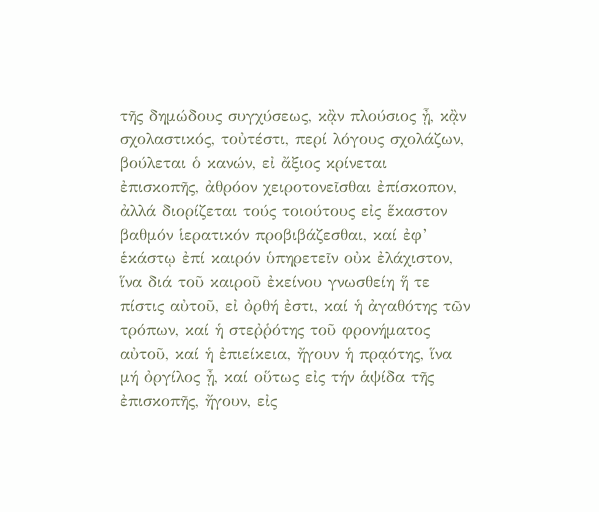τῆς δημώδους συγχύσεως, κᾂν πλούσιος ᾖ, κᾂν σχολαστικός, τοὐτέστι, περί λόγους σχολάζων, βούλεται ὁ κανών, εἰ ἄξιος κρίνεται ἐπισκοπῆς, ἀθρόον χειροτονεῖσθαι ἐπίσκοπον, ἀλλά διορίζεται τούς τοιούτους εἰς ἕκαστον βαθμόν ἱερατικόν προβιβάζεσθαι, καί ἐφ’ ἑκάστῳ ἐπί καιρόν ὑπηρετεῖν οὐκ ἐλάχιστον, ἵνα διά τοῦ καιροῦ ἐκείνου γνωσθείη ἥ τε πίστις αὐτοῦ, εἰ ὀρθή ἐστι, καί ἡ ἀγαθότης τῶν τρόπων, καί ἡ στεῤῥότης τοῦ φρονήματος αὐτοῦ, καί ἡ ἐπιείκεια, ἤγουν ἡ πρᾳότης, ἵνα μή ὀργίλος ᾖ, καί οὕτως εἰς τήν ἁψίδα τῆς ἐπισκοπῆς, ἤγουν, εἰς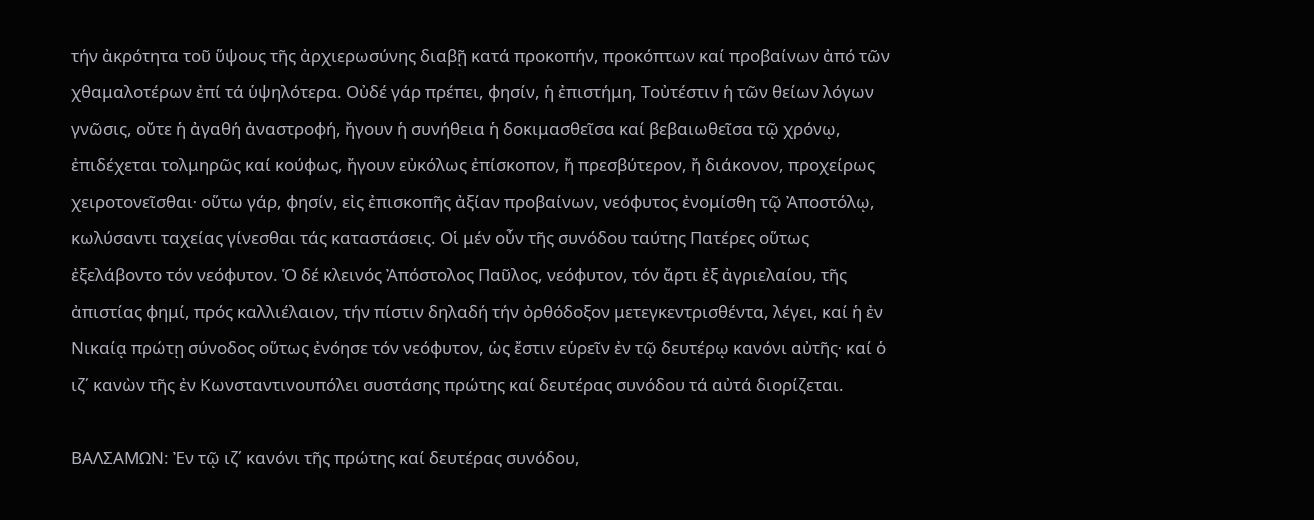τήν ἀκρότητα τοῦ ὕψους τῆς ἀρχιερωσύνης διαβῇ κατά προκοπήν, προκόπτων καί προβαίνων ἀπό τῶν χθαμαλοτέρων ἐπί τά ὑψηλότερα. Οὐδέ γάρ πρέπει, φησίν, ἡ ἐπιστήμη, Τοὐτέστιν ἡ τῶν θείων λόγων γνῶσις, οὔτε ἡ ἀγαθή ἀναστροφή, ἤγουν ἡ συνήθεια ἡ δοκιμασθεῖσα καί βεβαιωθεῖσα τῷ χρόνῳ, ἐπιδέχεται τολμηρῶς καί κούφως, ἤγουν εὐκόλως ἐπίσκοπον, ἤ πρεσβύτερον, ἤ διάκονον, προχείρως χειροτονεῖσθαι∙ οὕτω γάρ, φησίν, εἰς ἐπισκοπῆς ἀξίαν προβαίνων, νεόφυτος ἐνομίσθη τῷ Ἀποστόλῳ, κωλύσαντι ταχείας γίνεσθαι τάς καταστάσεις. Οἱ μέν οὖν τῆς συνόδου ταύτης Πατέρες οὕτως ἐξελάβοντο τόν νεόφυτον. Ὁ δέ κλεινός Ἀπόστολος Παῦλος, νεόφυτον, τόν ἄρτι ἐξ ἀγριελαίου, τῆς ἀπιστίας φημί, πρός καλλιέλαιον, τήν πίστιν δηλαδή τήν ὀρθόδοξον μετεγκεντρισθέντα, λέγει, καί ἡ ἐν Νικαίᾳ πρώτῃ σύνοδος οὕτως ἐνόησε τόν νεόφυτον, ὡς ἔστιν εὑρεῖν ἐν τῷ δευτέρῳ κανόνι αὐτῆς∙ καί ὁ ιζ΄ κανὼν τῆς ἐν Κωνσταντινουπόλει συστάσης πρώτης καί δευτέρας συνόδου τά αὐτά διορίζεται.

ΒΑΛΣΑΜΩΝ: Ἐν τῷ ιζ΄ κανόνι τῆς πρώτης καί δευτέρας συνόδου,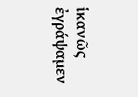ἱκανῶς ἐγράψαμεν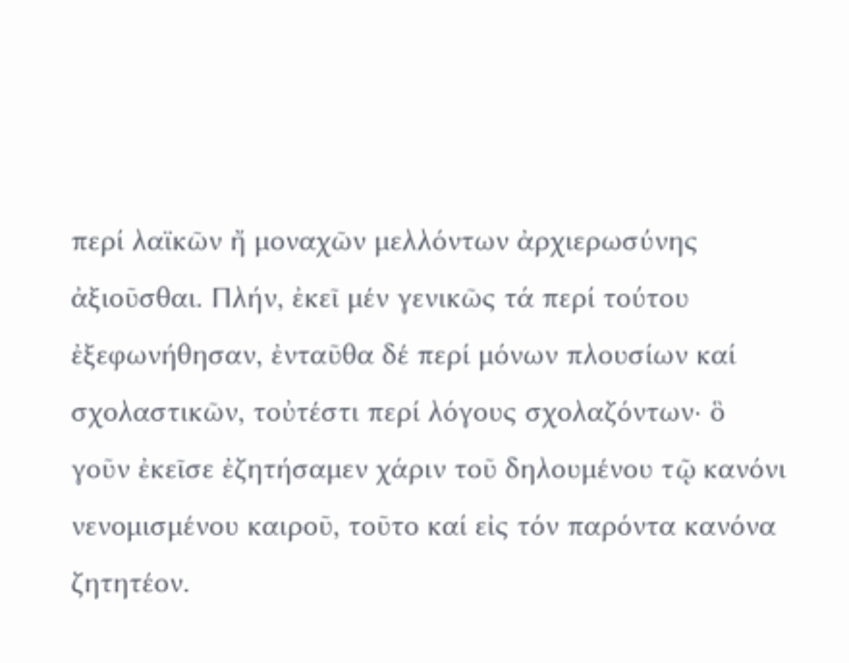περί λαϊκῶν ἤ μοναχῶν μελλόντων ἀρχιερωσύνης ἀξιοῦσθαι. Πλήν, ἐκεῖ μέν γενικῶς τά περί τούτου ἐξεφωνήθησαν, ἐνταῦθα δέ περί μόνων πλουσίων καί σχολαστικῶν, τοὐτέστι περί λόγους σχολαζόντων∙ ὃ γοῦν ἐκεῖσε ἐζητήσαμεν χάριν τοῦ δηλουμένου τῷ κανόνι νενομισμένου καιροῦ, τοῦτο καί εἰς τόν παρόντα κανόνα ζητητέον.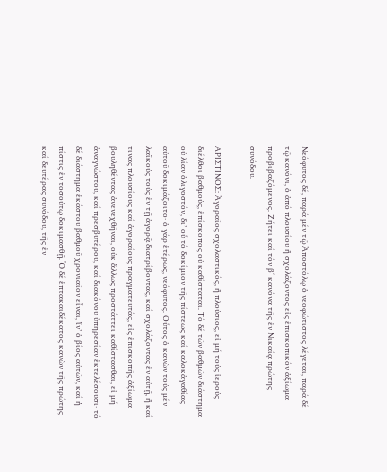Νεόφυτος δέ, παρά μέν τῷ Ἀποστόλῳ ὁ νεοφώτιστος λέγεται, παρά δέ τῷ κανόνι, ὁ ἀπό πλουσίου ἤ σχολάζοντος εἰς ἐπισκοπικόν ἀξίωμα προβιβαζόμενος. Ζήτει καί τόν β΄ κανόνα τῆς ἐν Νικαίᾳ πρώτης συνόδου.

ΑΡΙΣΤΙΝΟΣ: Ἀγοραῖος σχολαστικός, ἤ πλούσιος, εἰ μή τούς ἱερούς διέλθοι βαθμούς, ἐπίσκοπος οὐ καθίσταται. Τό δέ τῶν βαθμῶν διάστημα οὐ λίαν ὀλιγοστόν, δι’ οὗ τό δοκίμιον τῆς πίστεως καί καλοκἀγαθίας αὐτοῦ δοκιμάζοιτο∙ ὁ γάρ ἑτέρως, νεόφυτος. Οὗτος ὁ κανὼν τούς μέν λαϊκούς τούς ἐν τῇ ἀγορᾷ διατρίβοντας, καί σχολάζοντας ἐν αὐτῇ, ἤ καί τινας πλουσίους καί ἀγοραίους πραγματευτάς, εἰς ἐπισκοπῆς ἀξίωμα βουληθέντας ἀνενεχθῆναι, οὐκ ἄλλως προστάττει καθίστασθαι, εἰ μή ἀναγνώστου, καί πρεσβυτέρου, καί διακόνου ὑπηρεσίαν ἐκτελέσουσι∙ τό δέ διάστημα ἑκάστου βαθμοῦ χρονιαῖον εἶναι, ἵν’ ὁ βίος αὐτῶν, καί ἡ πίστις ἐν τοσούτῳ δοκιμασθῇ. Ὁ δέ ἑπτακαιδέκατος κανὼν τῆς πρώτης καί δευτέρας συνόδου, τῆς ἐν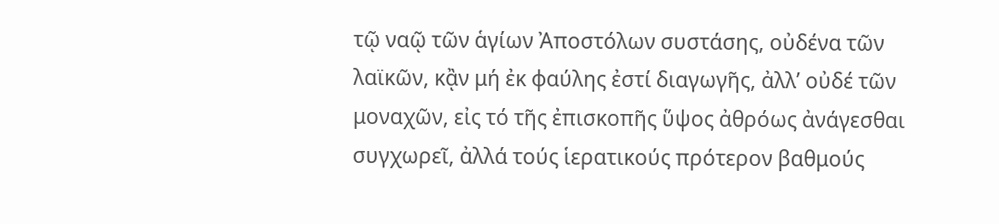τῷ ναῷ τῶν ἁγίων Ἀποστόλων συστάσης, οὐδένα τῶν λαϊκῶν, κᾂν μή ἐκ φαύλης ἐστί διαγωγῆς, ἀλλ’ οὐδέ τῶν μοναχῶν, εἰς τό τῆς ἐπισκοπῆς ὕψος ἀθρόως ἀνάγεσθαι συγχωρεῖ, ἀλλά τούς ἱερατικούς πρότερον βαθμούς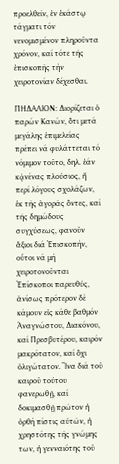προελθεῖν, ἐν ἑκάστῳ τάγματι τόν νενομισμένον πληροῦντα χρόνον, καί τότε τῆς ἐπισκοπῆς τήν χειροτονίαν δέχεσθαι.

ΠΗΔΑΛΙΟΝ: Διορίζεται ὁ παρών Κανών, ὅτι μετά μεγάλης ἐπιμελείας πρέπει νά φυλάττεται τό νόμιμον τοῦτο, δηλ. ἐάν κᾀνένας πλούσιος, ἤ περί λόγους σχολάζων, ἐκ τῆς ἀγορᾶς ὄντες, καί τῆς δημώδους συγχύσεως, φανοῦν ἄξιοι διά Ἐπισκοπήν, οὗτοι νά μή χειροτονοῦνται Ἐπίσκοποι παρευθύς, ἀνίσως πρότερον δέ κάμουν εἰς κάθε βαθμόν Ἀναγνώστου, Διακόνου, καί Πρεσβυτέρου, καιρόν μακρότατον, καί ὄχι ὀλιγώτατον. Ἵνα διά τοῦ καιροῦ τούτου φανερωθῇ, καί δοκιμασθῇ πρῶτον ἡ ὀρθή πίστις αὐτῶν, ἡ χρηστότης τῆς γνώμης των, ἡ γενναιότης τοῦ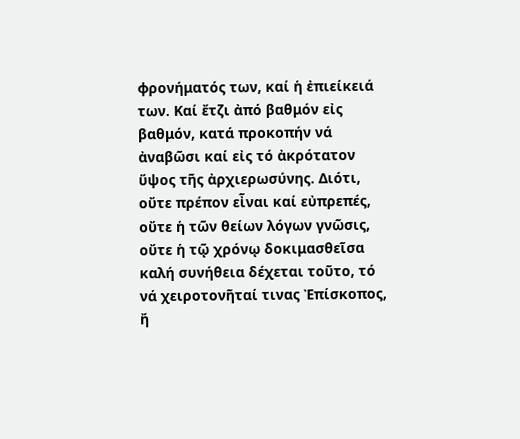φρονήματός των, καί ἡ ἐπιείκειά των. Καί ἔτζι ἀπό βαθμόν εἰς βαθμόν, κατά προκοπήν νά ἀναβῶσι καί εἰς τό ἀκρότατον ὕψος τῆς ἀρχιερωσύνης. Διότι, οὔτε πρέπον εἶναι καί εὐπρεπές, οὔτε ἡ τῶν θείων λόγων γνῶσις, οὔτε ἡ τῷ χρόνῳ δοκιμασθεῖσα καλή συνήθεια δέχεται τοῦτο, τό νά χειροτονῆταί τινας Ἐπίσκοπος, ἤ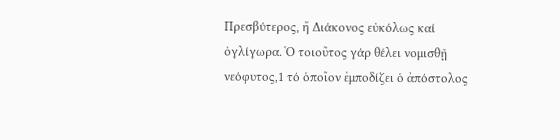Πρεσβύτερος, ἤ Διάκονος εὐκόλως καί ὀγλίγωρα. Ὁ τοιοῦτος γάρ θέλει νομισθῇ νεόφυτος,1 τό ὁποῖον ἐμποδίζει ὁ ἀπόστολος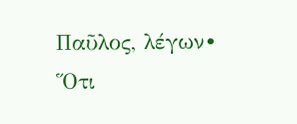Παῦλος, λέγων∙ Ὅτι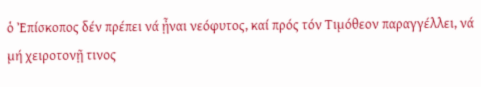ὁ Ἐπίσκοπος δέν πρέπει νά ᾖναι νεόφυτος, καί πρός τόν Τιμόθεον παραγγέλλει, νά μή χειροτονῇ τινος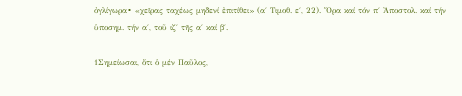ὀγλίγωρα∙ «χεῖρας ταχέως μηδενί ἐπιτίθει» (α΄ Τιμοθ. ε΄, 22). Ὅρα καί τόν π΄ Ἀποστολ. καί τήν ὑποσημ. τήν α΄, τοῦ ιζ΄ τῆς α΄ καί β΄.

1Σημείωσαι, ὅτι ὁ μέν Παῦλος,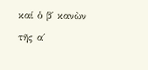καί ὁ β΄ κανὼν τῆς α΄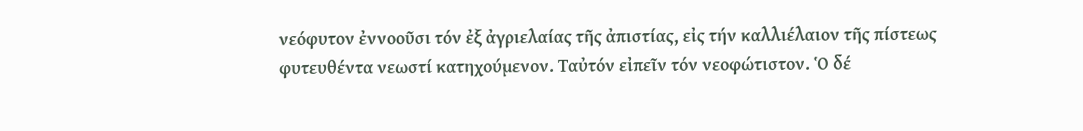νεόφυτον ἐννοοῦσι τόν ἐξ ἀγριελαίας τῆς ἀπιστίας, εἰς τήν καλλιέλαιον τῆς πίστεως φυτευθέντα νεωστί κατηχούμενον. Ταὐτόν εἰπεῖν τόν νεοφώτιστον. Ὁ δέ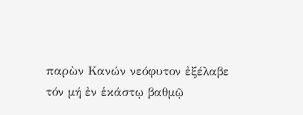παρὼν Κανών νεόφυτον ἐξέλαβε τόν μή ἐν ἑκάστῳ βαθμῷ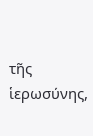τῆς ἱερωσύνης,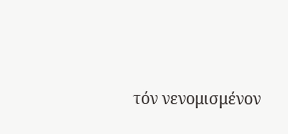τόν νενομισμένον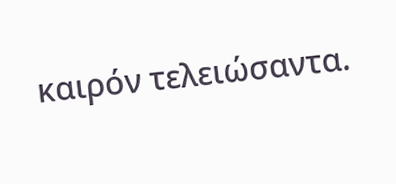καιρόν τελειώσαντα.